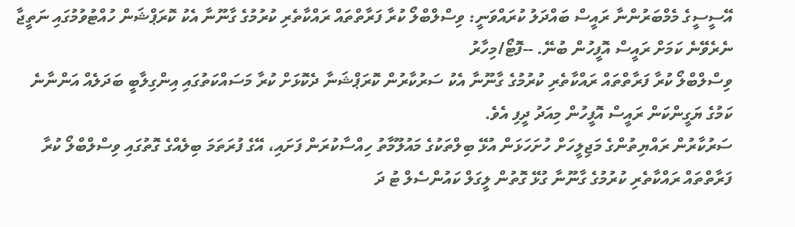އޭސީސީގެ މެމްބަރުންނާ ރައީސް ބައްދަލު ކުރައްވަނީ: ވިސްލްބްލޯ ކުރާ ފަރާތްތައް ރައްކާތެރި ކުރުމުގެ ގާނޫނާ އެކު ކޮރަޕްޝަން ހުއްޓުވުމުގައި ނަތީޖާ ނެރެވޭނެ ކަމަށް ރައީސް އޮފީހުން ބުނޭ. --ފޮޓޯ/މިހާރު
ވިސްލްބްލޯ ކުރާ ފަރާތްތައް ރައްކާތެރި ކުރުމުގެ ގާނޫނާ އެކު ސަރުކާރުން ކޮރަޕްޝަނާ ދެކޮޅަށް ކުރާ މަސައްކަތުގައި އިންގިލާބީ ބަދަލެއް އަންނާނެ ކަމުގެ ޔަގީންކަން ރައީސް އޮފީހުން މިއަދު ދީފި އެވެ.
ސަރުކާރުން ރައްޔިތުންގެ މަޖިލީހަށް ހުށަހަޅަން އުޅޭ ބިލްތަކުގެ މައުލޫމާތު ހިއްސާކުރަން ފަށައި، އޭގެ ފުރަތަމަ ބިލެއްގެ ގޮތުގައި ވިސްލްބްލޯ ކުރާ ފަރާތްތައް ރައްކާތެރި ކުރުމުގެ ގާނޫނާ ގުޅޭ ގޮތުން ލީގަލް ކައުންސެލް ޓު ދަ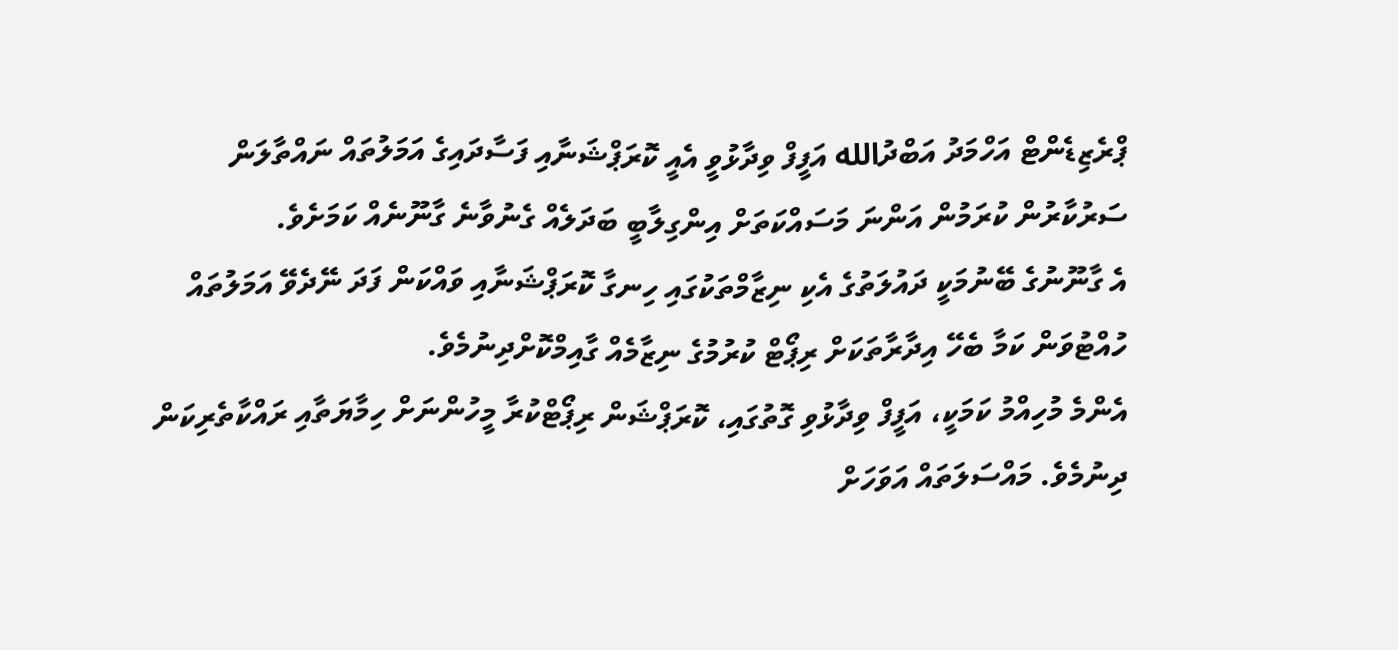ޕްރެޒިޑެންޓް އަހްމަދު އަބްދުالله އަފީފް ވިދާޅުވީ އެއީ ކޮރަޕްޝަނާއި ފަސާދައިގެ އަމަލުތައް ނައްތާލަން ސަރުކާރުން ކުރަމުން އަންނަ މަސައްކަތަށް އިންގިލާބީ ބަދަލެއް ގެނުވާނެ ގާނޫނެއް ކަމަށެވެ.
އެ ގާނޫނުގެ ބޭނުމަކީ ދައުލަތުގެ އެކި ނިޒާމްތަކުގައި ހިނގާ ކޮރަޕްޝަނާއި ވައްކަން ފަދަ ނޭދެވޭ އަމަލުތައް ހުއްޓުވަން ކަމާ ބެހޭ އިދާރާތަކަށް ރިޕޯޓް ކުރުމުގެ ނިޒާމެއް ގާއިމްކޮށްދިނުމެވެ.
އެންމެ މުހިއްމު ކަމަކީ، އަފީފް ވިދާޅުވި ގޮތުގައި، ކޮރަޕްޝަން ރިޕޯޓްކުރާ މީހުންނަށް ހިމާޔަތާއި ރައްކާތެރިކަން ދިނުމެވެ. މައްސަލަތައް އަވަހަށް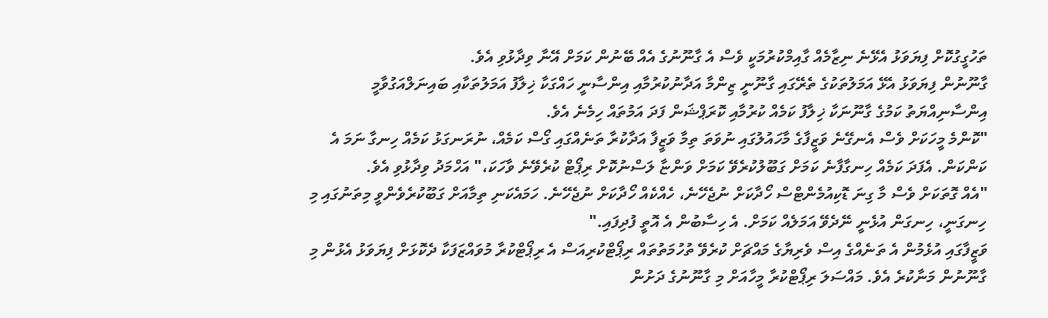ތަހުގީގުކޮށް ފިޔަވަޅު އެޅޭނެ ނިޒާމެއް ގާއިމްކުރުމަކީ ވެސް އެ ގާނޫނުގެ އެއް ބޭނުން ކަމަށް އޭނާ ވިދާޅުވި އެވެ.
ގާނޫނުން ފިޔަވަޅު އެޅޭ އަމަލުތަކުގެ ތެރޭގައި ގާނޫނީ ޒިންމާ އަދާނުކުރުމާއި އިންސާނީ ހައްގަކާ ޚިލާފު އަމަލުތަކާއި ބައިނަލްއަގުވާމީ އިންސާނިއްޔަތު ކަމުގެ ގާނޫނަކާ ޚިލާފު ކަމެއް ކުރުމާއި ކޮރަޕްޝަން ފަދަ އަމުތައް ހިމެނެ އެވެ.
"ކޮންމެ މީހަކަށް ވެސް އެނގޭނެ ވަޒީފާގެ މާހައުލުގައި ނުވަތަ ތިމާ ވަޒީފާ އަދާކުރާ ތަނެއްގައި ގޯސް ކަމެއް، ނުރަނގަޅު ކަމެއް ހިނގާ ނަމަ އެ ކަންކަން. އެފަދަ ކަމެއް ހިނގާފާނެ ކަމަށް ގަބޫލުކުރެވޭ ކަމަށް ވަންޏާ ލަސްނުކޮށް ރިޕޯޓް ކުރެވޭނެ ވާހަކަ،" އަހްމަދު ވިދާޅުވި އެވެ.
"އެއް ގޮތަކަށް ވެސް މާ ގިނަ ޑޮކިއުމެންޓްސް ހޯދާކަށް ނުޖެހޭނެ، ހެއްކެއް ހޯދާކަށް ނުޖެހޭނެ. ހަމައެކަނި ތިމާއަށް ގަބޫކުރެވެންވީ މިތަނުގައި މި ހިނގަނީ، ހިނގަން އުޅެނީ ނޭދެވޭ އަމަލެއް ކަމަށް. އެ ހިސާބުން އެ އޮތީ ފުދިފައި."
ވަޒީފާގައި އުޅެމުން އެ ތަނެއްގެ އިސް ވެރިޔާގެ މައްޗަށް ކުރެވޭ ތުހުމަތުތައް ރިޕޯޓްކުރިއަސް އެ ރިޕޯޓްކުރާ މުވައްޒަފަކާ ދެކޮޅަށް ފިޔަވަޅު އެޅުން މި ގާނޫނުން މަނާކުރެ އެވެ. މައްސަލަ ރިޕޯޓްކުރާ މީހާއަށް މި ގާނޫނުގެ ދަށުން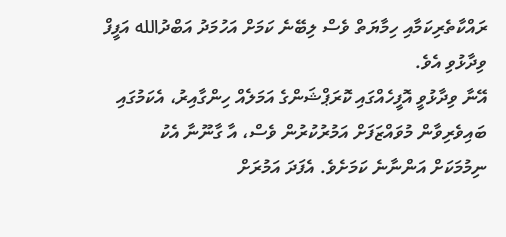ރައްކާތެރިކަމާއި ހިމާޔަތް ވެސް ލިބޭނެ ކަމަށް އަހުމަދު އަބްދުالله އަފީފް ވިދާޅުވި އެވެ.
އޭނާ ވިދާޅުވީ އޮފީހެއްގައި ކޮރަޕްޝަންގެ އަމަލެއް ހިންގާއިރު، އެކަމުގައި ބައިވެރިވާން މުވައްޒަފަށް އަމުރުކުރުން ވެސް، އާ ގާނޫނާ އެކު ނިމުމަކަށް އަންނާނެ ކަމަށެވެ. އެފަދަ އަމުރަށް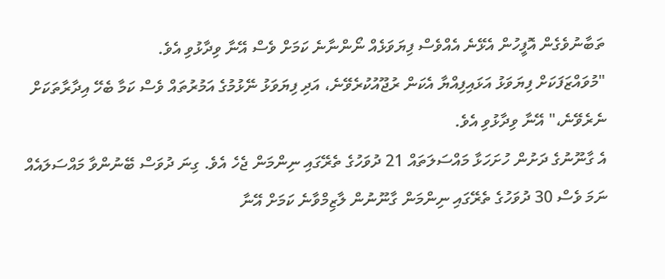ތަބާނުވެގެން އޮފީހުން އެޅޭނެ އެއްވެސް ފިޔަވަޅެއް ނޯންނާނެ ކަމަށް ވެސް އޭނާ ވިދާޅުވި އެވެ.
"މުވައްޒަފަކަށް ފިޔަވަޅު އަޅައިފިއްޔާ އެކަން ރުޖޫއުކުރެވޭނެ، އަދި ފިޔަވަޅު ނޭޅުމުގެ އަމުރުތައް ވެސް ކަމާ ބެހޭ އިދާރާތަކަށް ނެރެވޭނެ،" އޭނާ ވިދާޅުވި އެވެ.
އެ ގާނޫނުގެ ދަށުން ހުށަހަޅާ މައްސަލަތައް 21 ދުވަހުގެ ތެރޭގައި ނިންމަން ޖެހެ އެވެ. ގިނަ ދުވަސް ބޭނުންވާ މައްސަލައެއް ނަމަ ވެސް 30 ދުވަހުގެ ތެރޭގައި ނިންމަން ގާނޫނުން ލާޒިމްވާނެ ކަމަށް އޭނާ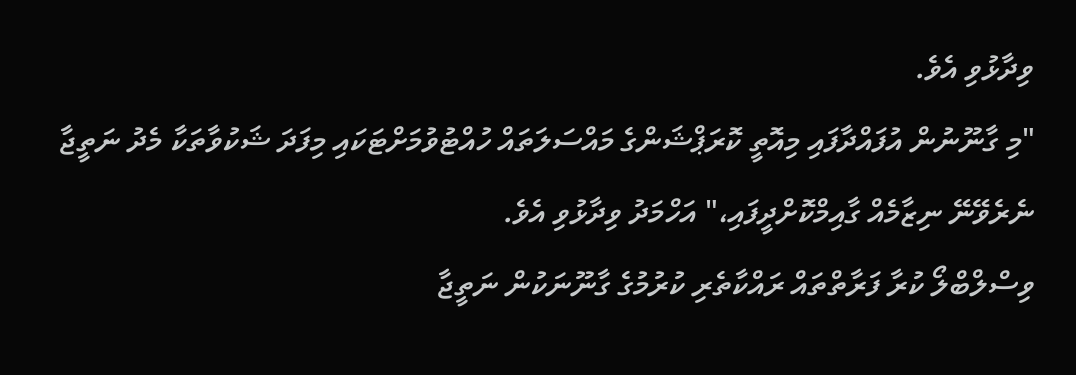ވިދާޅުވި އެވެ.
"މި ގާނޫނުން އުފައްދާފައި މިއޮތީ ކޮރަޕްޝަންގެ މައްސަލަތައް ހުއްޓުވުމަށްޓަކައި މިފަދަ ޝަކުވާތަކާ މެދު ނަތީޖާ ނެރެވޭނޭ ނިޒާމެއް ގާއިމްކޮށްދީފައި،" އަހްމަދު ވިދާޅުވި އެވެ.
ވިސްލްބްލޯ ކުރާ ފަރާތްތައް ރައްކާތެރި ކުރުމުގެ ގާނޫނަކުން ނަތީޖާ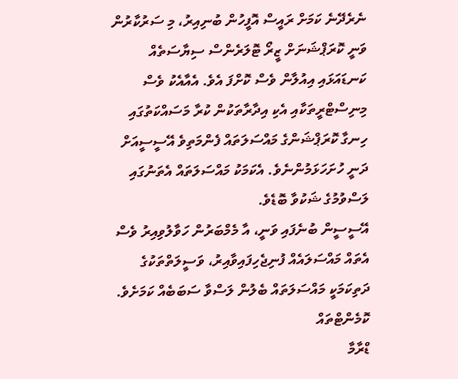ނެރެދޭނެ ކަމަށް ރައީސް އޮފީހުން ބުނިއިރު، މި ސަރުކާރުން ވަނީ ކޮރަޕްޝަނަށް ޒީރޯ ޓޮލަރެންސް ސިޔާސަތެއް ކަނޑައަޅައި އިއުލާން ވެސް ކޮށްފަ އެވެ. އެއާއެކު ވެސް މިނިސްޓްރީތަކާއި އެކި އިދާރާތަކުން ކުރާ މަސައްކަތުގައި ހިނގާ ކޮރަޕްޝަންގެ މައްސަލަތައް ފެންމަތިވެ އޭސީސީއަށް ދަނީ ހުށަހަޅަމުންނެވެ. އެކަމަކު މައްސަލަތައް އެތަނުގައި ލަސްވުމުގެ ޝަކުވާ ބޮޑެވެ.
އޭސީސީން ބުނެފައި ވަނީ، އާ މެމްބަރުން ހަވާލުވިއިރު ވެސް އެތައް މައްސަލައެއް ފުނިޖެހިފައިވާއިރު، ވަސީލަތްތަކުގެ ދަތިކަމަކީ މައްސަލަތައް ބެލުން ލަސްވާ ސަބަބެއް ކަމަށެވެ.
ކޮމެންޓްތައް
ޑްރާމާ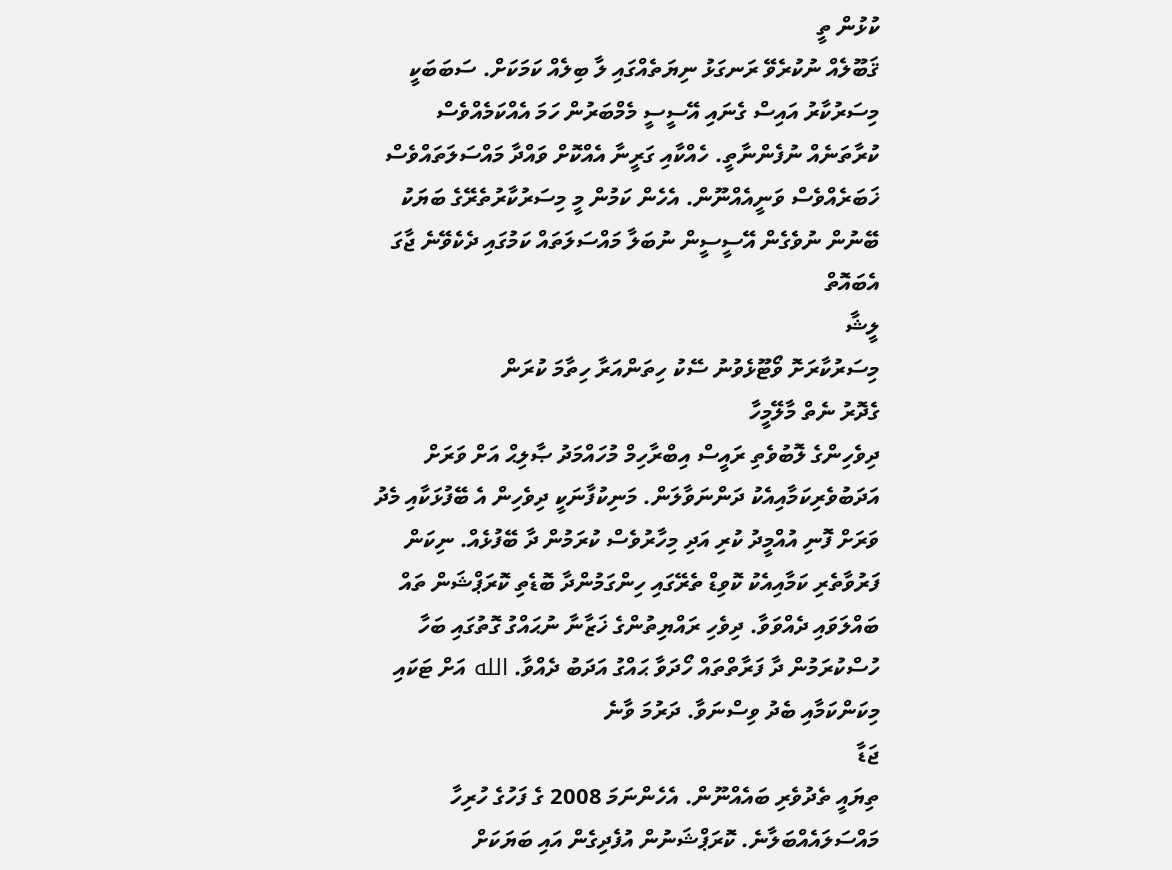ކުޅުން ތީ
ޤަބޫލެއް ނުކުރެވޭ ރަނގަޅު ނިޔަތެއްގައި ލާ ބިލެއް ކަމަކަށް. ސަބަބަކީ މިސަރުކާރު އައިސް ގެނައި އޭސީސީ މެމްބަރުން ހަމަ އެއްކަމެއްވެސް ކުރާތަނެއް ނުފެންނާތީ. ހެއްކާއި ގަރީނާ އެއްކޮށް ވައްދާ މައްސަލަތައްވެސް ޚަބަރެއްވެސް ވަނީއެއްނޫން. އެހެން ކަމުން މީ މިސަރުކާރުތެރޭގެ ބަޔަކު ބޭނުން ނުވެގެން އޭސީސީން ނުބަލާ މައްސަލަތައް ކަމުގައި ދެކެވޭނެ ޖާގަ އެބައޮތް
ލީޝާ
މިސަރުކާރަށޮ ވޯޓޫޅެވުނު ސޭކު ހިތަންއަރާ ހިތާމަ ކުރަން
ގެދޮރު ނެތް މާލޭމީހާ
ދިވެހިންގެ ލޮބުވެތި ރައީސް އިބްރާހިމް މުހައްމަދު ޞާލިޙް އަށް ވަރަށް އަދަބުވެރިކަމާއިއެކު ދަންނަވާލަން. މަނިކުފާނަކީ ދިވެހިން އެ ބޭފުޅަކާއި މެދު ވަރަށް ފޮނި އުއްމީދު ކުރި އަދި މިހާރުވެސް ކުރަމުން ދާ ބޭފުޅެއް. ނިކަން ފަރުވާތެރި ކަމާއިއެކު ކޮވިޑް ތެރޭގައި ހިންގަމުންދާ ބޮޑެތި ކޮރަޕްޝަން ތައް ބައްލަވައި ދެއްވަވާ. ދިވެހި ރައްޔިތުންގެ ޚަޒާނާ ނުޙައްގު ގޮތުގައި ބަހާ ހުސްކުރަމުން ދާ ފަރާތްތައް ހޯދަވާ ޙައްގު އަދަބު ދެއްވާ. الله އަށް ޓަކައި މިކަންކަމާއި ބެދު ވިސްނަވާ. ދަރުމަ ވާނެ
ޖަޑާ
ތިޔައީ ތެދުވެރި ބައެއްނޫން. އެހެންނަމަ 2008 ގެ ފަހުގެ ހުރިހާ މައްސަލައެއްބަލާނެ. ކޮރަޕްޝަނުން އުފެދިގެން އައި ބަޔަކަށް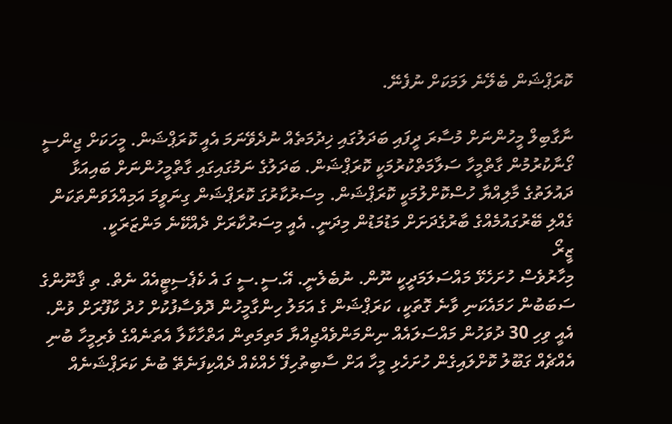ކޮރަޕްޝަން ބެލޭނެ ލަމަކަށް ނުފެނޭ.

ނާގާބިލް މީހުންނަށް މުސާރަ ދީފައި ބަދަލުގައި ޚިދުމަތެއް ނުދެވޭނަމަ އެއީ ކޮރަޕްޝަން. މީހަކަށް ޖިންސީ ގޯނާކުރުމުން ގާތްމީހާ ސަލާމަތްކުރުމަކީ ކޮރަޕްޝަން. ބަދަލުގެ ނަމުގައިގައި ގާތްމީހުންނަށް ބައިއަޅާ ދައުލަތުގެ މާލިއްޔާ ހުސްކޮށްލުމަކީ ކޮރަޕްޝަން. މިސަރުކާރުގަ ކޮރަޕްޝަން ގިނަވީމަ އަމިއްލަވަންތަކަން ގެއްލި ބޭރުގައުމެއްގެ ބާރުގެދަށަށް މަޑުމަޑުން މިދަނީ. އެއީ މިސަރުކާރަށް ދެއްކޭނެ މަންޒަރަކީ.
ޒީރޯ
މިހާރުވެސް ހުށަހެޅޭ މައްސަލަމަދީކީ ނޫން. ނުބެލެނީ. އޭ.ސީ.ސީ ގަ އެ ކެޕެސިޓީއެއް ނެތް. ތި ޤާނޫންގެ ސަބަބުން ހަމައެކަނި ވާނެ ގޮތަކީ، ކަރަޕްޝަން ގެ އަމަލު ހިންގާމީހުން ދޮވެސާފުކުށް ހުދު ކާފޫރަށް ވުން. އެއީ ވިހި 30 ދުވަހުން މައްސަލައެއް ނިންމަންވެއްޖިއްޔާ މަތިމަތިން އަތްހާކާލާ އެތަނެއްގެ ވެރިމީހާ ބުނި އެއްޗެއް ގަބޫލު ކޮށްލައިގެން ހުށަހެޅި މީހާ އަށް ސާބިތުހިފޭ ހެއްކެއް ދެއްކިފަނެތޭ ބުނެ ކަރަޕްޝަނެއް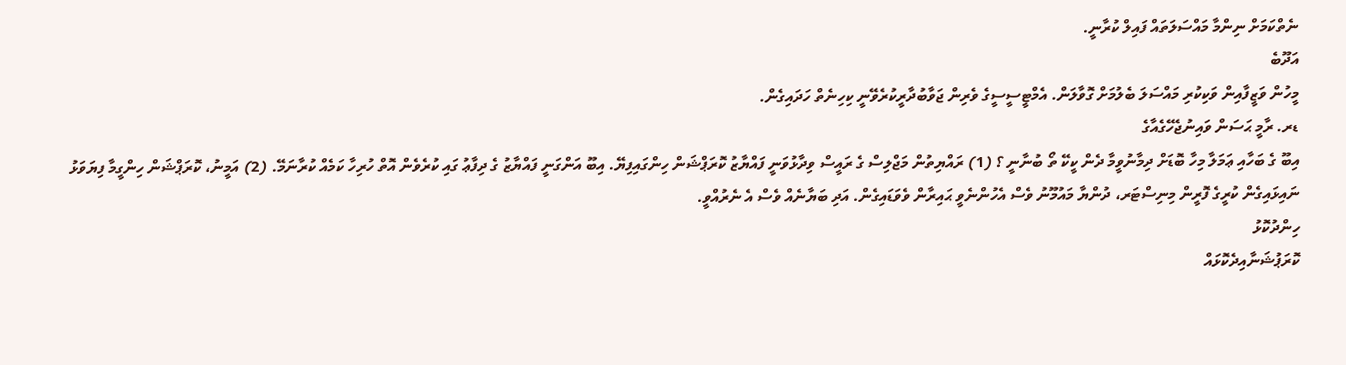ނެތްކަމަށް ނިންމާ މައްސަލަތައް ފައިލް ކުރާނީ.
އަދޫބެ
މީހުން ވަޒީފާއިން ވަކިކުރި މައްސަލަ ބެލުމަށް ގޮވާލަން. އެމްޓީސީސީގެ ވެރިން ޖަވާބުދާރީކުރެވޭނީ ކިހިނެތް ހަދައިގެން.
ޑރ. ރާމީ ޙަސަން ވައިނުޖެހޭގެއާގެ
އިބޫ ގެ ބަހާއި ޢަމަލާ މިހާ ބޮޑަށް ދިމާނުވީމާ ދެން ކީކޭ ތޯ ބުނާނީ ؟ (1) ރައްޔިތުން މަޖްލިސް ގެ ރައީސް ވިދާޅުވަނީ ފައްޔާޒު ކޮރަޕްޝަން ހިންގައިފިޔޭ. އިބޫ އަންގަނީ ފައްޔާޒު ގެ ދިފާޢު ގައި ކުރެވެން އޮތް ހުރިހާ ކަމެއް ކުރާނަމޭ. (2) އަމީނު، ކޮރަޕްޝަން ހިންގީމާ ފިޔަވަޅު ނައިޅައިގެން ކުރީގެ ފޮރީން މިނިސްޓަރ، ދުންޔާ މައުމޫނު ވެސް އެހުންނެވީ ޙައިރާން ވެވަޑައިގެން. އަދި ބަޔާނެއް ވެސް އެ ނެރުއްވީ.
ހިންދުކޮޅު
ކޮރަޕުޝަނާއިދެކޮޅައް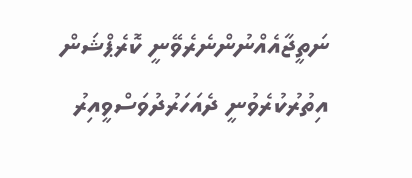ނަތީޖާއެއްނުންނެރެވޭނީ ކޮރެޕްޝަން އިތުރުކުރެވުނީ ދެއަހަރުދުވަސްވީއިރު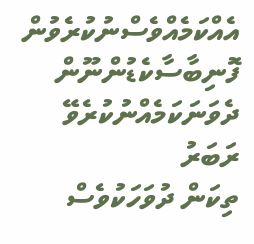އެއްކަމެއްވެސްނުކުރެވުން ފޮނިބާސާކެޑުންނޫން ދެވަނަކަމެއްނުކުރެވޭ
ރަބަރު
ތިކަން ދުވަހަކުވެސް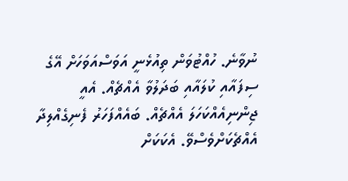ނުވާނެ. ހުއްޓުވަން ތިއުޅެނީ އަވަސްއަވަހަށް އޭގެ ސިފައާއި ކުލައާއި ބަދަލުވާ އެއްޗެއް. އެއީ ޖިންނިއެއްކަހަލަ އެއްޗެއް. ބައެއްފަހަރު ފެނިގެއްލިދާ އެއްޗެކަށްވެސްވޭ. އެކަކަށް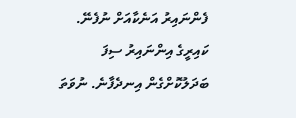ފެންނައިރު އަނެކާއަށް ނުފެނޭ. ކައިރީގެ އިންނައިރު ސިފަ ބަދަލުކޮށްގެން އިނދެފާނެ. ނުވަތަ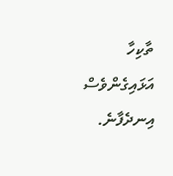ތާކިހާ އަޅައިގެންވެސް އިނދެފާނެ.